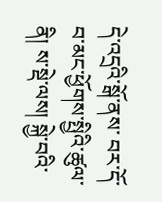དེ་འདྲའི་སྒོ་ནས་ བར་དོ་བ་མང་ཕྱོགས་སྤྱིའི་ཚུལ་ནི། ས་སྡེ་ལས། སྐྱེ་བའི་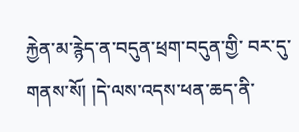རྐྱེན་མ་རྙེད་ན་བདུན་ཕྲག་བདུན་གྱི་ བར་དུ་གནས་སོ། །དེ་ལས་འདས་ཕན་ཆད་ནི་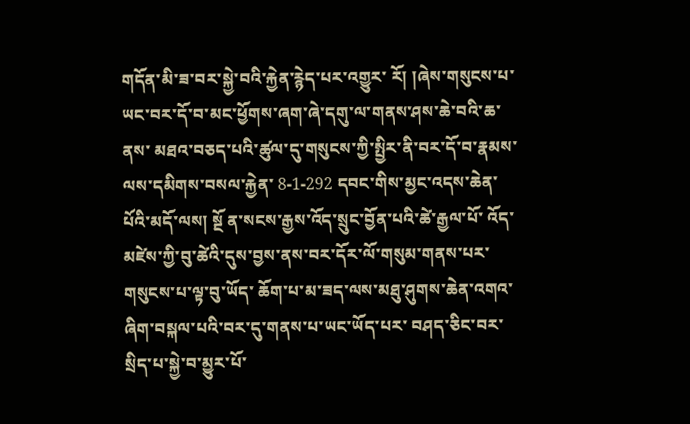གདོན་མི་ཟ་བར་སྐྱེ་བའི་རྐྱེན་རྙེད་པར་འགྱུར་ རོ། །ཞེས་གསུངས་པ་ཡང་བར་དོ་བ་མང་ཕྱོགས་ཞག་ཞེ་དགུ་ལ་གནས་ཤས་ཆེ་བའི་ཆ་ནས་ མཐའ་བཅད་པའི་ཚུལ་དུ་གསུངས་ཀྱི་སྤྱིར་ནི་བར་དོ་བ་རྣམས་ལས་དམིགས་བསལ་རྐྱེན་ 8-1-292 དབང་གིས་མྱང་འདས་ཆེན་པོའི་མདོ་ལས། སྔོ ན་སངས་རྒྱས་འོད་སྲུང་བྱོན་པའི་ཚེ་རྒྱལ་པོ་ འོད་མཛེས་ཀྱི་བུ་ཚེའི་དུས་བྱས་ནས་བར་དོར་ལོ་གསུམ་གནས་པར་གསུངས་པ་ལྟ་བུ་ཡོད་ ཆོག་པ་མ་ཟད་ལས་མཐུ་ཤུགས་ཆེན་འགའ་ཞིག་བསྐལ་པའི་བར་དུ་གནས་པ་ཡང་ཡོད་པར་ བཤད་ཅིང་བར་སྲིད་པ་སྐྱེ་བ་མྱུར་པོ་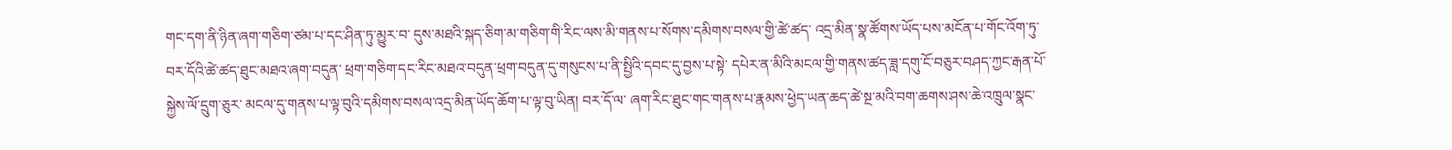གང་དག་ནི་ཉིན་ཞག་གཅིག་ཙམ་པ་དང་ཤིན་ཏུ་མྱུར་བ་ དུས་མཐའི་སྐད་ཅིག་མ་གཅིག་གི་རིང་ལས་མི་གནས་པ་སོགས་དམིགས་བསལ་གྱི་ཚེ་ཚད་ འདྲ་མིན་སྣ་ཚོགས་ཡོད་པས་མངོན་པ་གོང་འོག་ཏུ་བར་དོའི་ཚེ་ཚད་ཐུང་མཐའ་ཞག་བདུན་ ཕྲག་གཅིག་དང་རིང་མཐའ་བདུན་ཕྲག་བདུན་དུ་གསུངས་པ་ནི་སྤྱིའི་དབང་དུ་བྱས་པ་སྟེ་ དཔེར་ན་མིའི་མངལ་གྱི་གནས་ཚད་ཟླ་དགུ་ངོ་བཅུར་བཤད་ཀྱང་རྒན་པོ་སྐྱེས་ལོ་དྲུག་ཅུར་ མངལ་དུ་གནས་པ་ལྟ་བུའི་དམིགས་བསལ་འདྲ་མིན་ཡོད་ཆོག་པ་ལྟ་བུ་ཡིན། བར་དོ་ལ་ ཞག་རིང་ཐུང་གང་གནས་པ་རྣམས་ཕྱེད་ཡན་ཆད་ཚེ་སྔ་མའི་བག་ཆགས་ཤས་ཆེ་འཁྲུལ་སྣང་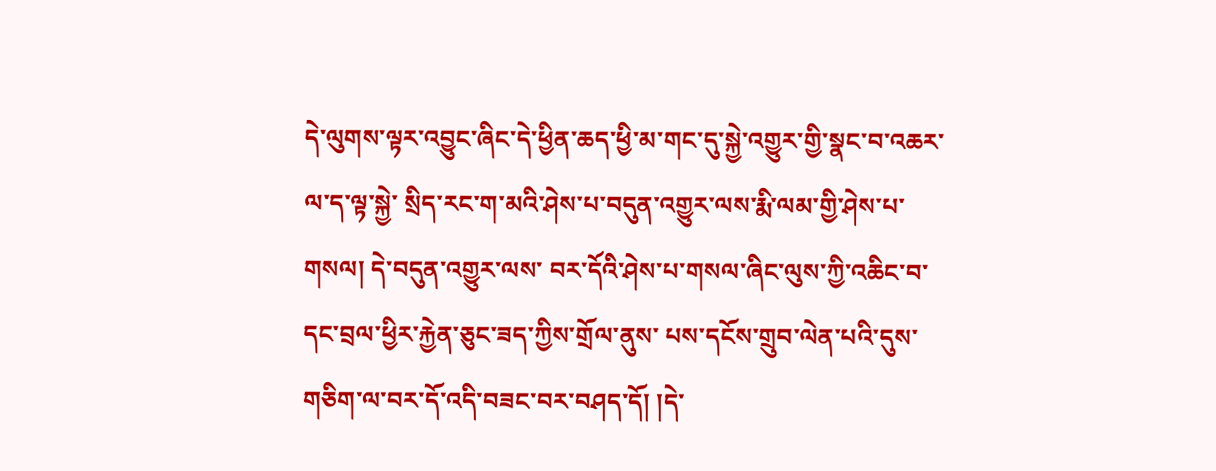དེ་ལུགས་ལྟར་འབྱུང་ཞིང་དེ་ཕྱིན་ཆད་ཕྱི་མ་གང་དུ་སྐྱེ་འགྱུར་གྱི་སྣང་བ་འཆར་ལ་ད་ལྟ་སྐྱེ་ སྲིད་རང་ག་མའི་ཤེས་པ་བདུན་འགྱུར་ལས་རྨི་ལམ་གྱི་ཤེས་པ་གསལ། དེ་བདུན་འགྱུར་ལས་ བར་དོའི་ཤེས་པ་གསལ་ཞིང་ལུས་ཀྱི་འཆིང་བ་དང་བྲལ་ཕྱིར་རྐྱེན་ཅུང་ཟད་ཀྱིས་གྲོལ་ནུས་ པས་དངོས་གྲུབ་ལེན་པའི་དུས་གཅིག་ལ་བར་དོ་འདི་བཟང་བར་བཤད་དོ། །དེ་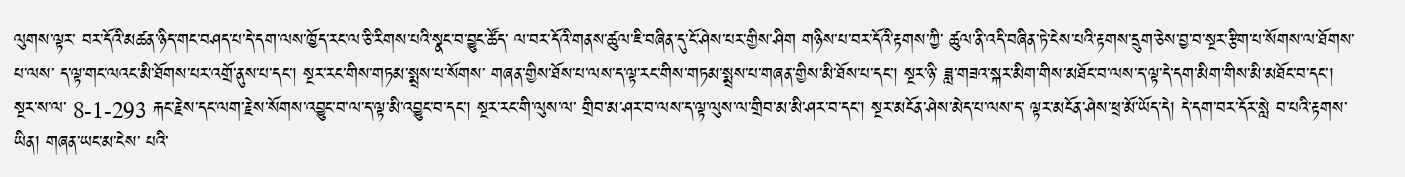ལུགས་ལྟར་ བར་དོའི་མཚན་ཉིད་གང་བཤད་པ་དེ་དག་ལས་ཁྱོད་རང་ལ་ཅི་རིགས་པའི་སྣང་བ་བྱུང་ཚོད་ ལ་བར་དོའི་གནས་ཚུལ་ཇི་བཞིན་དུ་ངོ་ཤེས་པར་གྱིས་ཤིག གཉིས་པ་བར་དོའི་རྟགས་ཀྱི་ ཚུལ་ནི་འདི་བཞིན་ཏེ་ངེས་པའི་རྟགས་དྲུག་ཅེས་བྱ་བ་སྔར་རྩིག་པ་སོགས་ལ་ཐོགས་པ་ལས་ ད་ལྟ་གང་ལའང་མི་ཐོགས་པར་འགྲོ་ནུས་པ་དང་། སྔར་རང་གིས་གཏམ་སྨྲས་པ་སོགས་ གཞན་གྱིས་ཐོས་པ་ལས་ད་ལྟ་རང་གིས་གཏམ་སྨྲས་པ་གཞན་གྱིས་མི་ཐོས་པ་དང་། སྔར་ཉི་ ཟླ་གཟའ་སྐར་མིག་གིས་མཐོང་བ་ལས་ད་ལྟ་དེ་དག་མིག་གིས་མི་མཐོང་བ་དང་། སྔར་ས་ལ་ 8-1-293 རྐང་རྗེས་དང་ལག་རྗེས་སོགས་འབྱུང་བ་ལ་ད་ལྟ་མི་འབྱུང་བ་དང་། སྔར་རང་གི་ལུས་ལ་ གྲིབ་མ་ཤར་བ་ལས་ད་ལྟ་ལུས་ལ་གྲིབ་མ་མི་ཤར་བ་དང་། སྔར་མངོན་ཤེས་མེད་པ་ལས་ད་ ལྟར་མངོན་ཤེས་ཕྲ་མོ་ཡོད་དེ། དེ་དག་བར་དོར་སླེ བ་པའི་རྟགས་ཡིན། གཞན་ཡང་མ་ངེས་ པའི་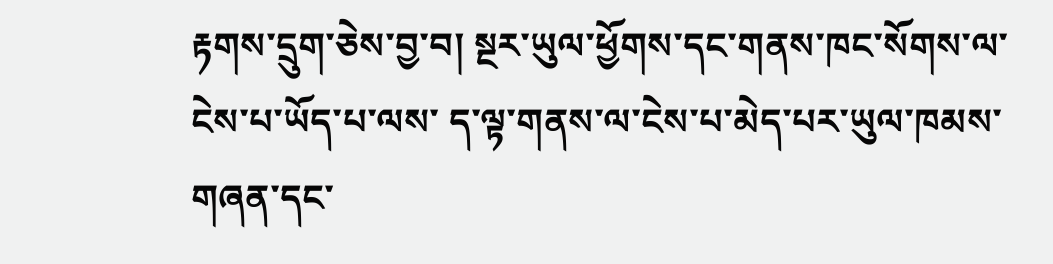རྟགས་དྲུག་ཅེས་བྱ་བ། སྔར་ཡུལ་ཕྱོགས་དང་གནས་ཁང་སོགས་ལ་ངེས་པ་ཡོད་པ་ལས་ ད་ལྟ་གནས་ལ་ངེས་པ་མེད་པར་ཡུལ་ཁམས་གཞན་དང་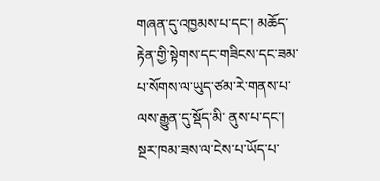གཞན་དུ་འཁྱམས་པ་དང་། མཆོད་ རྟེན་གྱི་སྟེགས་དང་གཟིངས་དང་ཟམ་པ་སོགས་ལ་ཡུད་ཙམ་རེ་གནས་པ་ལས་རྒྱུན་དུ་སྡོད་མི་ ནུས་པ་དང་། སྔར་ཁམ་ཟས་ལ་ངེས་པ་ཡོད་པ་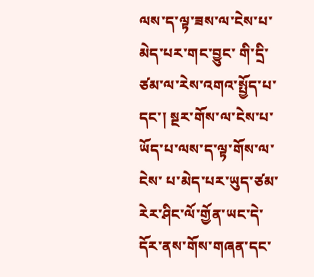ལས་ད་ལྟ་ཟས་ལ་ངེས་པ་མེད་པར་གང་བྱུང་ གི་དྲི་ཙམ་ལ་རེས་འགའ་སྤྱོད་པ་དང་། སྔར་གོས་ལ་ངེས་པ་ཡོད་པ་ལས་ད་ལྟ་གོས་ལ་ངེས་ པ་མེད་པར་ཡུད་ཙམ་རེར་ཤིང་ལོ་གྱོན་ཡང་དེ་དོར་ནས་གོས་གཞན་དང་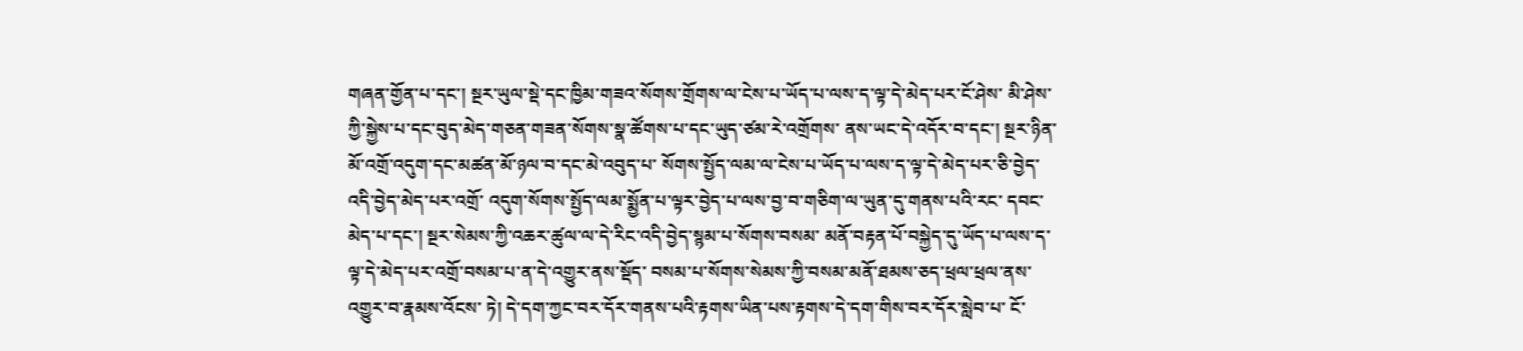གཞན་གྱོན་པ་དང་། སྔར་ཡུལ་སྡེ་དང་ཁྱིམ་གཟའ་སོགས་གྲོགས་ལ་ངེས་པ་ཡོད་པ་ལས་ད་ལྟ་དེ་མེད་པར་ངོ་ཤེས་ མི་ཤེས་ཀྱི་སྐྱེས་པ་དང་བུད་མེད་གཅན་གཟན་སོགས་སྣ་ཚོགས་པ་དང་ཡུད་ཙམ་རེ་འགྲོགས་ ནས་ཡང་དེ་འདོར་བ་དང་། སྔར་ཉིན་མོ་འགྲོ་འདུག་དང་མཚན་མོ་ཉལ་བ་དང་མེ་འབུད་པ་ སོགས་སྤྱོད་ལམ་ལ་ངེས་པ་ཡོད་པ་ལས་ད་ལྟ་དེ་མེད་པར་ཅི་བྱེད་འདི་བྱེད་མེད་པར་འགྲོ་ འདུག་སོགས་སྤྱོད་ལམ་སྨྱོན་པ་ལྟར་བྱེད་པ་ལས་བྱ་བ་གཅིག་ལ་ཡུན་དུ་གནས་པའི་རང་ དབང་མེད་པ་དང་། སྔར་སེམས་ཀྱི་འཆར་ཚུལ་ལ་དེ་རིང་འདི་བྱེད་སྙམ་པ་སོགས་བསམ་ མནོ་བརྟན་པོ་བསྐྱེད་དུ་ཡོད་པ་ལས་ད་ལྟ་དེ་མེད་པར་འགྲོ་བསམ་པ་ན་དེ་འགྱུར་ནས་སྡོད་ བསམ་པ་སོགས་སེམས་ཀྱི་བསམ་མནོ་ཐམས་ཅད་ཕྲལ་ཕྲལ་ནས་འགྱུར་བ་རྣམས་འོངས་ ཏེ། དེ་དག་ཀྱང་བར་དོར་གནས་པའི་རྟགས་ཡིན་པས་རྟགས་དེ་དག་གིས་བར་དོར་སླེབ་པ་ ངོ་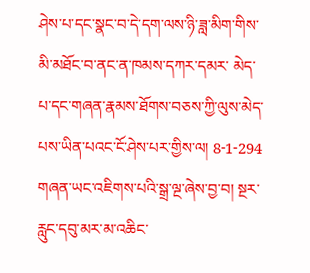ཤེས་པ་དང་སྣང་བ་དེ་དག་ལས་ཉི་ཟླ་མིག་གིས་མི་མཐོང་བ་ནང་ན་ཁམས་དཀར་དམར་ མེད་པ་དང་གཞན་རྣམས་ཐོགས་བཅས་ཀྱི་ལུས་མེད་པས་ཡིན་པའང་ངོ་ཤེས་པར་གྱིས་ལ། 8-1-294 གཞན་ཡང་འཇིགས་པའི་སྒྲ་ལྔ་ཞེས་བྱ་བ། སྔར་རླུང་དབུ་མར་མ་འཆིང་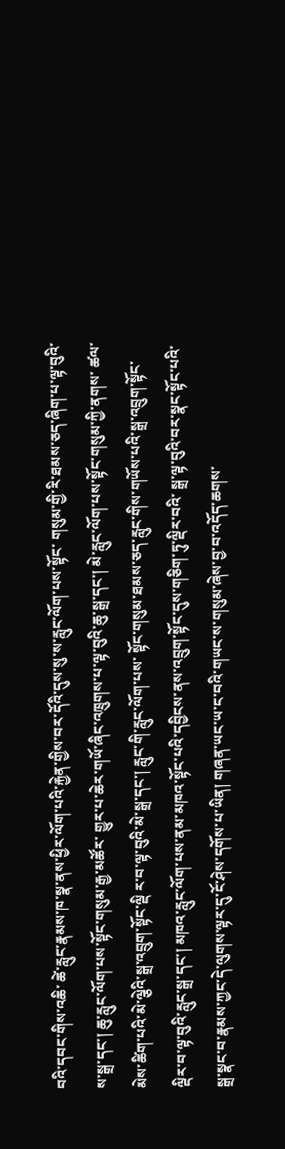བའི་དབང་གིས་འཆི་ ཚེ་རླུང་རྣམས་ཁ་སྣ་ནས་ཕྱིར་ལོག་པའི་རྐྱེན་གྱིས་བར་དོའི་དུས་སུ་ས་རླུང་ལོག་པས་སྟོང་ གསུམ་གྱི་རི་ཐམས་ཅད་ཞིག་པ་ལྟ་བུའི་ས་སྒྲ་དང་། ཆུ་རླུང་ལོག་པས་སྟོང་གསུམ་རྒྱ་མཚོར་ གྱུར་པ་ཆེར་གཡོ་ཞིང་འཁྲུགས་པ་ལྟ་བུའི་ཆུ་སྒྲ་དང་། མེ་རླུང་ལོག་པས་སྟོང་གསུམ་ཀྱི་ནགས་ ཚལ་མེས་ཚིག་པའི་མེ་ལྕེའི་སྒྲ་འབྲུག་སྟོང་ལྡི ར་བ་ལྟ་བུའི་མེ་སྒྲ་དང་། རླུང་གི་རླུང་ལོག་པས་ སྟོང་གསུམ་ཐམས་ཅད་རླུང་གིས་གཡོས་པའི་སྒྲ་འབྲུག་སྟོང་ལྡིར་བ་ལྟ་བུའི་རླུང་སྒྲ་དང་། མཁའ་རླུང་ལོག་པས་ནམ་མཁའ་སྟོང་པའི་དབྱིངས་ནས་འབྲུག་སྟོང་དུས་གཅིག་ཏུ་ལྡིར་བའི་ སྒྲ་ལྟ་བུའི་བར་སྣང་སྟོང་པའི་སྒྲ་སྣང་བ་རྣམས་ཀྱང་དེ་ལུགས་ལྟར་དུ་ངོ་ཤེས་དགོས་པ་ཡིན། གཞན་ཡང་ཡ་ང་བའི་གཡང་ས་གསུམ་ཞེས་བྱ་བ་འདོད་ཆགས་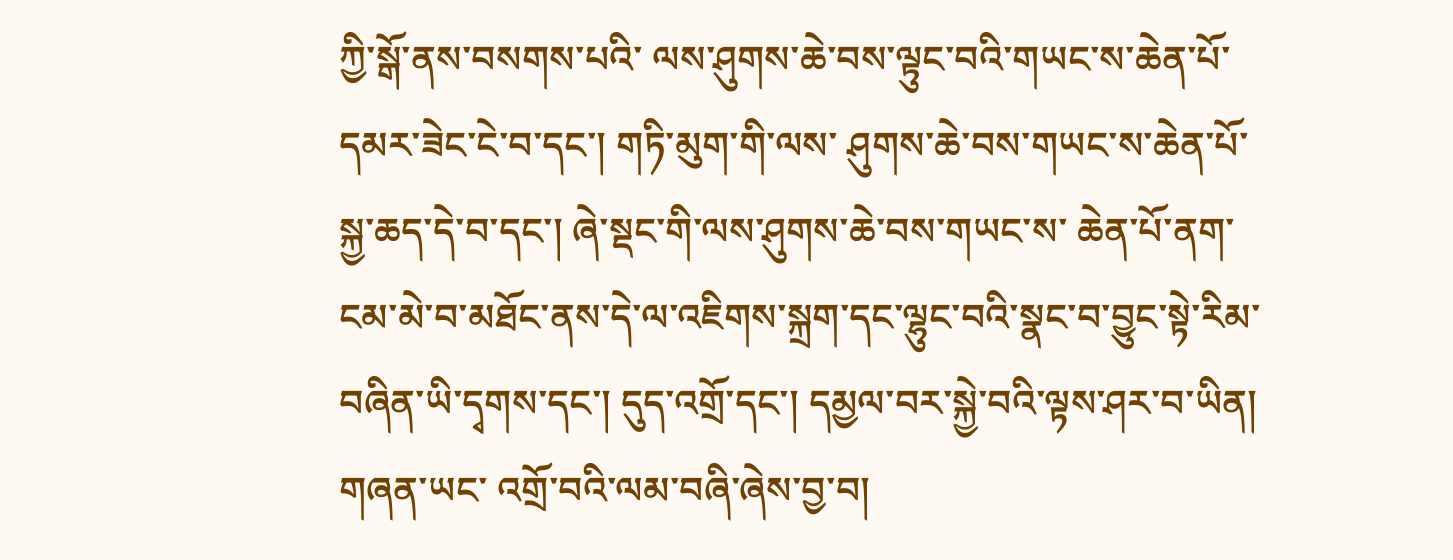ཀྱི་སྒོ་ནས་བསགས་པའི་ ལས་ཤུགས་ཆེ་བས་ལྟུང་བའི་གཡང་ས་ཆེན་པོ་དམར་ཟེང་ངེ་བ་དང་། གཏི་མུག་གི་ལས་ ཤུགས་ཆེ་བས་གཡང་ས་ཆེན་པོ་སྐྱ་ཆད་དེ་བ་དང་། ཞེ་སྡང་གི་ལས་ཤུགས་ཆེ་བས་གཡང་ས་ ཆེན་པོ་ནག་ངམ་མེ་བ་མཐོང་ནས་དེ་ལ་འཇིགས་སྐྲག་དང་ལྷུང་བའི་སྣང་བ་བྱུང་སྟེ་རིམ་ བཞིན་ཡི་དྭགས་དང་། དུད་འགྲོ་དང་། དམྱལ་བར་སྐྱེ་བའི་ལྟས་ཤར་བ་ཡིན། གཞན་ཡང་ འགྲོ་བའི་ལམ་བཞི་ཞེས་བྱ་བ།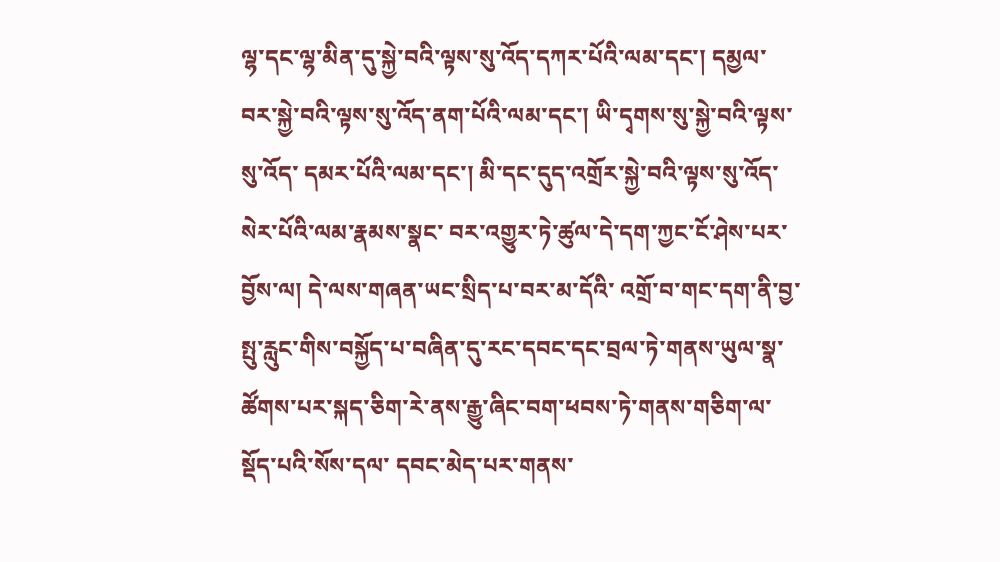ལྷ་དང་ལྷ་མིན་དུ་སྐྱེ་བའི་ལྟས་སུ་འོད་དཀར་པོའི་ལམ་དང་། དམྱལ་བར་སྐྱེ་བའི་ལྟས་སུ་འོད་ནག་པོའི་ལམ་དང་། ཡི་དྭགས་སུ་སྐྱེ་བའི་ལྟས་སུ་འོད་ དམར་པོའི་ལམ་དང་། མི་དང་དུད་འགྲོར་སྐྱེ་བའི་ལྟས་སུ་འོད་སེར་པོའི་ལམ་རྣམས་སྣང་ བར་འགྱུར་ཏེ་ཚུལ་དེ་དག་ཀྱང་ངོ་ཤེས་པར་བྱོས་ལ། དེ་ལས་གཞན་ཡང་སྲིད་པ་བར་མ་དོའི་ འགྲོ་བ་གང་དག་ནི་བྱ་སྤུ་རླུང་གིས་བསྐྱོད་པ་བཞིན་དུ་རང་དབང་དང་བྲལ་ཏེ་གནས་ཡུལ་སྣ་ ཚོགས་པར་སྐད་ཅིག་རེ་ནས་རྒྱུ་ཞིང་བག་ཕབས་ཏེ་གནས་གཅིག་ལ་སྡོད་པའི་སོས་དལ་ དབང་མེད་པར་གནས་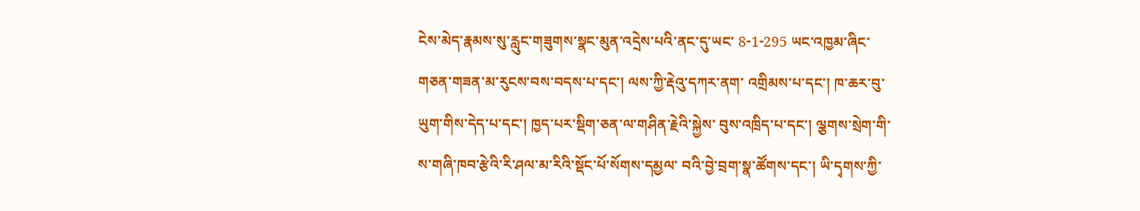ངེས་མེད་རྣམས་སུ་རླུང་གཟུགས་སྣང་མུན་འདྲེས་པའི་ནང་དུ་ཡང་ 8-1-295 ཡང་འཁྱམ་ཞིང་གཅན་གཟན་མ་རུངས་བས་བདས་པ་དང་། ལས་ཀྱི་རྡེའུ་དཀར་ནག་ འགྲིམས་པ་དང་། ཁ་ཆར་བུ་ཡུག་གིས་དེད་པ་དང་། ཁྱད་པར་སྡིག་ཅན་ལ་གཤིན་རྗེའི་སྐྱེས་ བུས་འཁྲིད་པ་དང་། ལྕགས་སྲེག་གི་ས་གཞི་ཁབ་རྩེའི་རི་ཤལ་མ་རིའི་སྡོང་པོ་སོགས་དམྱལ་ བའི་བྱེ་བྲག་སྣ་ཚོགས་དང་། ཡི་དྭགས་ཀྱི་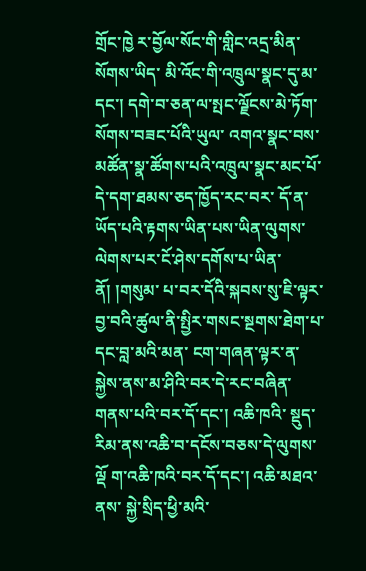གྲོང་ཁྱེ ར་བྱོལ་སོང་གི་གླིང་འདྲ་མིན་སོགས་ཡིད་ མི་འོང་གི་འཁྲུལ་སྣང་དུ་མ་དང་། དགེ་བ་ཅན་ལ་སྤང་ལྗོངས་མེ་ཏོག་སོགས་བཟང་པོའི་ཡུལ་ འགའ་སྣང་བས་མཚོན་སྣ་ཚོགས་པའི་འཁྲུལ་སྣང་མང་པོ་དེ་དག་ཐམས་ཅད་ཁྱོད་རང་བར་ དོ་ན་ཡོད་པའི་རྟགས་ཡིན་པས་ཡིན་ལུགས་ལེགས་པར་ངོ་ཤེས་དགོས་པ་ཡིན་ནོ། །གསུམ་ པ་བར་དོའི་སྐབས་སུ་ཇི་ལྟར་བྱ་བའི་ཚུལ་ནི་སྤྱིར་གསང་སྔགས་ཐེག་པ་དང་བླ་མའི་མན་ ངག་གཞན་ལྟར་ན་སྐྱེས་ནས་མ་ཤིའི་བར་དེ་རང་བཞིན་གནས་པའི་བར་དོ་དང་། འཆི་ཁའི་ སྡུད་རིམ་ནས་འཆི་བ་དངོས་བཅས་དེ་ལུགས་ལྡོ ག་འཆི་ཁའི་བར་དོ་དང་། འཆི་མཐའ་ནས་ སྐྱེ་སྲིད་ཕྱི་མའི་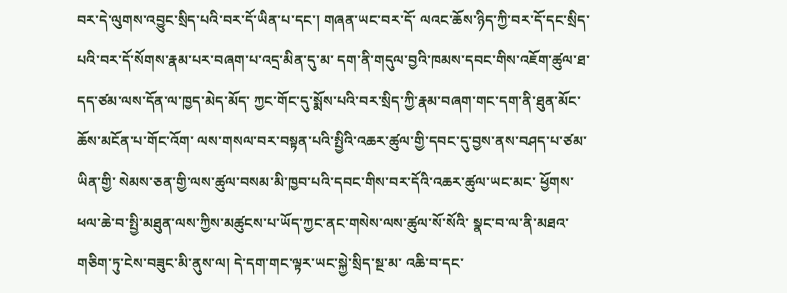བར་དེ་ལུགས་འབྱུང་སྲིད་པའི་བར་དོ་ཡིན་པ་དང་། གཞན་ཡང་བར་དོ་ ལའང་ཆོས་ཉིད་ཀྱི་བར་དོ་དང་སྲིད་པའི་བར་དོ་སོགས་རྣམ་པར་བཞག་པ་འདྲ་མིན་དུ་མ་ དག་ནི་གདུལ་བྱའི་ཁམས་དབང་གིས་འཇོག་ཚུལ་ཐ་དད་ཙམ་ལས་དོན་ལ་ཁྱད་མེད་མོད་ ཀྱང་གོང་དུ་སྨོས་པའི་བར་སྲིད་ཀྱི་རྣམ་བཞག་གང་དག་ནི་ཐུན་མོང་ཆོས་མངོན་པ་གོང་འོག་ ལས་གསལ་བར་བསྟན་པའི་སྤྱིའི་འཆར་ཚུལ་གྱི་དབང་དུ་བྱས་ནས་བཤད་པ་ཙམ་ཡིན་གྱི་ སེམས་ཅན་གྱི་ལས་ཚུལ་བསམ་མི་ཁྱབ་པའི་དབང་གིས་བར་དོའི་འཆར་ཚུལ་ཡང་མང་ ཕྱོགས་ཕལ་ཆེ་བ་སྤྱི་མཐུན་ལས་ཀྱིས་མཚུངས་པ་ཡོད་ཀྱང་ནང་གསེས་ལས་ཚུལ་སོ་སོའི་ སྣང་བ་ལ་ནི་མཐའ་གཅིག་ཏུ་ངེས་བཟུང་མི་ནུས་ལ། དེ་དག་གང་ལྟར་ཡང་སྐྱེ་སྲིད་སྔ་མ་ འཆི་བ་དང་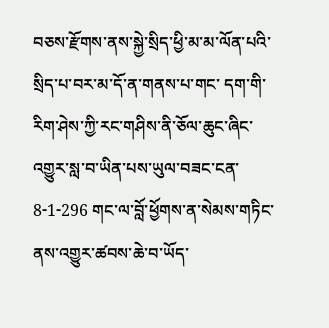བཅས་རྫོགས་ནས་སྐྱེ་སྲིད་ཕྱི་མ་མ་ལོན་པའི་སྲིད་པ་བར་མ་དོ་ན་གནས་པ་གང་ དག་གི་རིག་ཤེས་ཀྱི་རང་གཤིས་ནི་ཅོལ་ཆུང་ཞིང་འགྱུར་སླ་བ་ཡིན་པས་ཡུལ་བཟང་ངན་ 8-1-296 གང་ལ་བློ་ཕྱོགས་ན་སེམས་གཏིང་ནས་འགྱུར་ཚབས་ཆེ་བ་ཡོད་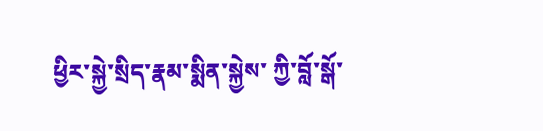ཕྱིར་སྐྱེ་སྲིད་རྣམ་སྨིན་སྐྱེས་ ཀྱི་བློ་སྒོ་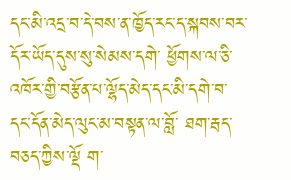དང་མི་འདྲ་བ་དེ་བས་ན་ཁྱོད་རང་ད་སྐབས་བར་དོར་ཡོད་དུས་སུ་སེམས་དགེ་ ཕྱོགས་ལ་ཅི་འཁོར་གྱི་བརྩོན་པ་ལྷོད་མེད་དང་མི་དགེ་བ་དང་དོན་མེད་ལུང་མ་བསྟན་ལ་བློ་ ཐག་རྦད་བཅད་ཀྱིས་ལྡོ ག་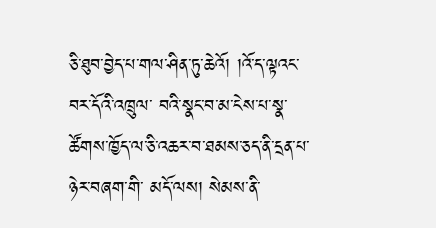ཅི་ཐུབ་བྱེད་པ་གལ་ཤིན་ཏུ་ཆེའོ། །འོ་ད་ལྟའང་བར་དོའི་འཁྲུལ་ བའི་སྣང་བ་མ་ངེས་པ་སྣ་ཚོགས་ཁྱོད་ལ་ཅི་འཆར་བ་ཐམས་ཅད་ནི་དྲན་པ་ཉེར་བཞག་གི་ མདོ་ལས། སེམས་ནི་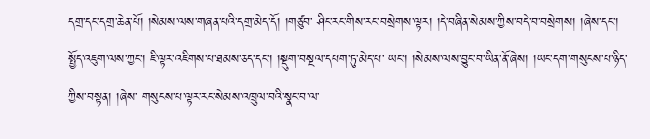དགྲ་དང་དགྲ་ཆེན་པོ། །སེམས་ལས་གཞན་པའི་དགྲ་མེད་དོ། །གཙུབ་ ཤིང་རང་གིས་རང་བསྲེགས་ལྟར། །དེ་བཞིན་སེམས་ཀྱིས་བདེ་བ་བསྲེགས། །ཞེས་དང་། སྤྱོད་འཇུག་ལས་ཀྱང་། ཇི་ལྟར་འཇིགས་པ་ཐམས་ཅད་དང་། །སྡུག་བསྔལ་དཔག་ཏུ་མེད་པ་ ཡང་། །སེམས་ལས་བྱུང་བ་ཡིན་ནོ་ཞེས། །ཡང་དག་གསུངས་པ་ཉིད་ཀྱིས་བསྟན། །ཞེས་ གསུངས་པ་ལྟར་རང་སེམས་འཁྲུལ་བའི་སྣང་བ་ལ་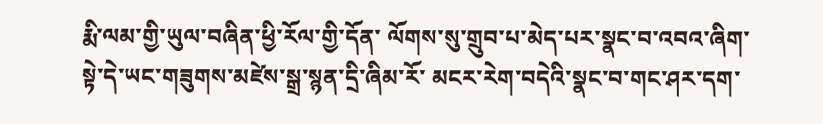རྨི་ལམ་གྱི་ཡུལ་བཞིན་ཕྱི་རོལ་གྱི་དོན་ ལོགས་སུ་གྲུབ་པ་མེད་པར་སྣང་བ་འབའ་ཞིག་སྟེ་དེ་ཡང་གཟུགས་མཛེས་སྒྲ་སྙན་དྲི་ཞིམ་རོ་ མངར་རེག་བདེའི་སྣང་བ་གང་ཤར་དག་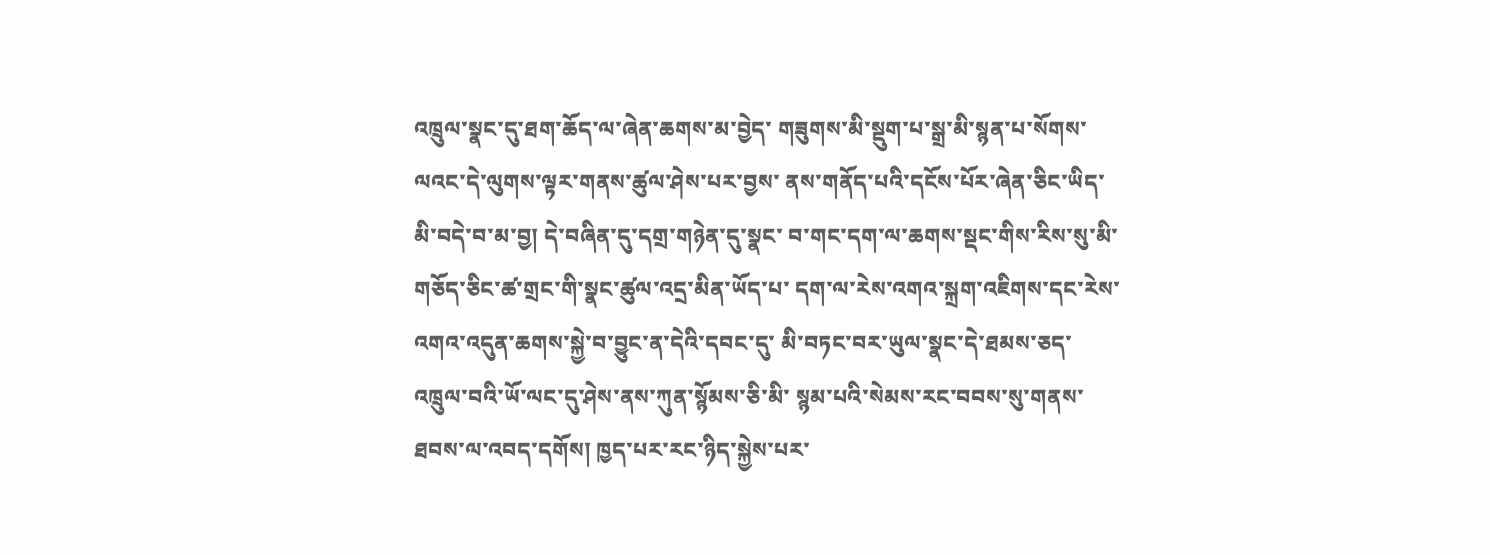འཁྲུལ་སྣང་དུ་ཐག་ཆོད་ལ་ཞེན་ཆགས་མ་བྱེད་ གཟུགས་མི་སྡུག་པ་སྒྲ་མི་སྙན་པ་སོགས་ལའང་དེ་ལུགས་ལྟར་གནས་ཚུལ་ཤེས་པར་བྱས་ ནས་གནོད་པའི་དངོས་པོར་ཞེན་ཅིང་ཡིད་མི་བདེ་བ་མ་བྱ། དེ་བཞིན་དུ་དགྲ་གཉེན་དུ་སྣང་ བ་གང་དག་ལ་ཆགས་སྡང་གིས་རིས་སུ་མི་གཅོད་ཅིང་ཚ་གྲང་གི་སྣང་ཚུལ་འདྲ་མིན་ཡོད་པ་ དག་ལ་རེས་འགའ་སྐྲག་འཇིགས་དང་རེས་འགའ་འདུན་ཆགས་སྐྱེ་བ་བྱུང་ན་དེའི་དབང་དུ་ མི་བཏང་བར་ཡུལ་སྣང་དེ་ཐམས་ཅད་འཁྲུལ་བའི་ཡོ་ལང་དུ་ཤེས་ནས་ཀུན་སྙོམས་ཅི་མི་ སྙམ་པའི་སེམས་རང་བབས་སུ་གནས་ཐབས་ལ་འབད་དགོས། ཁྱད་པར་རང་ཉིད་སྐྱེས་པར་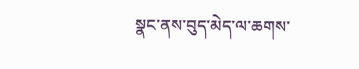སྣང་ནས་བུད་མེད་ལ་ཆགས་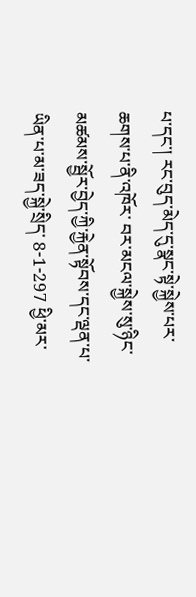པ་དང་། རང་བུད་མེད་དུ་སྣང་སྟེ་སྐྱེས་པར་ཆགས་པ་ནི་འཁོར་ བར་མངལ་སྐྱེས་སུ་ཉིང་མཚམས་སྦྱོར་བྱེད་ཀྱི་རྐྱེན་སྟོབས་དང་ལྡན་པ་ཡིན་པ་མ་ཟད་སྐྱེ་སྲིད་ 8-1-297 ཕྱི་མར་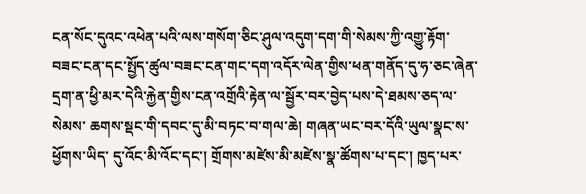ངན་སོང་དུའང་འཕེན་པའི་ལས་གསོག་ཅིང་ཤུལ་འདུག་དག་གི་སེམས་ཀྱི་འགྱུ་རྟོག་ བཟང་ངན་དང་སྤྱོད་ཚུལ་བཟང་ངན་གང་དག་འདོར་ལེན་གྱིས་ཕན་གནོད་དུ་ཧ་ཅང་ཞེན་ དྲག་ན་ཕྱི་མར་དེའི་རྐྱེན་གྱིས་ངན་འགྲོའི་རྟེན་ལ་སྦྱོར་བར་བྱེད་པས་དེ་ཐམས་ཅད་ལ་སེམས་ ཆགས་སྡང་གི་དབང་དུ་མི་བཏང་བ་གལ་ཆེ། གཞན་ཡང་བར་དོའི་ཡུལ་སྣང་ས་ཕྱོགས་ཡིད་ དུ་འོང་མི་འོང་དང་། གྲོགས་མཛེས་མི་མཛེས་སྣ་ཚོགས་པ་དང་། ཁྱད་པར་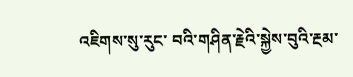འཇིགས་སུ་རུང་ བའི་གཤིན་རྗེའི་སྐྱེས་བུའི་རྔམ་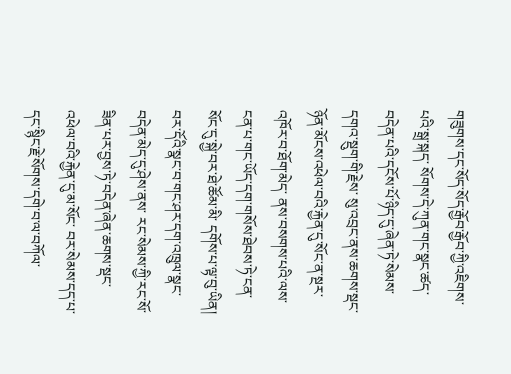གཟུགས་དང་སོད་སོད་རྒྱོབ་རྒྱོབ་ཀྱི་འཇིགས་པའི་སྒྲ་སྐད་ སོགས་དེ་ཀུན་གང་སྣང་ཚད་བདེན་པའི་དངོས་པོ་ཉིད་དུ་ཞེན་ཏེ་སེམས་དགའ་སྡུག་གི་རྗེས་ སུ་འབྲང་ནས་ཆགས་སྡང་ཉོན་མོངས་འཕེལ་བའི་རྐྱེན་དུ་སོང་ན་སྔར་འཁོར་བ་ཐོག་མེད་ ནས་བསགས་པའི་ལས་ངན་པ་གང་ཡོད་དག་གསོས་ཐེབས་ཏེ་ངན་སོང་དུ་སྐྱེ་བར་ཐེ་ཚོམ་མི་ དགོས་པ་ལྟ་བུ་ཡིན། བར་དོའི་སྣང་བ་གང་ཤར་དག་འཁྲུལ་སྣང་བདེན་མེད་དུ་ཤེས་ནས་ རང་སེམས་ཀྱི་རང་སོ་ཟིན་པར་བྱས་ཏེ་བདེན་ཞེན་ཆགས་སྡང་འཕེལ་བའི་རྐྱེན་དུ་མ་སོང་ བར་སེམས་དད་པ་དང་སྙིང་རྗེ་སོགས་དགེ་བ་ལ་བཀོལ་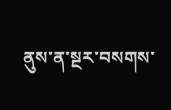ནུས་ན་སྔར་བསགས་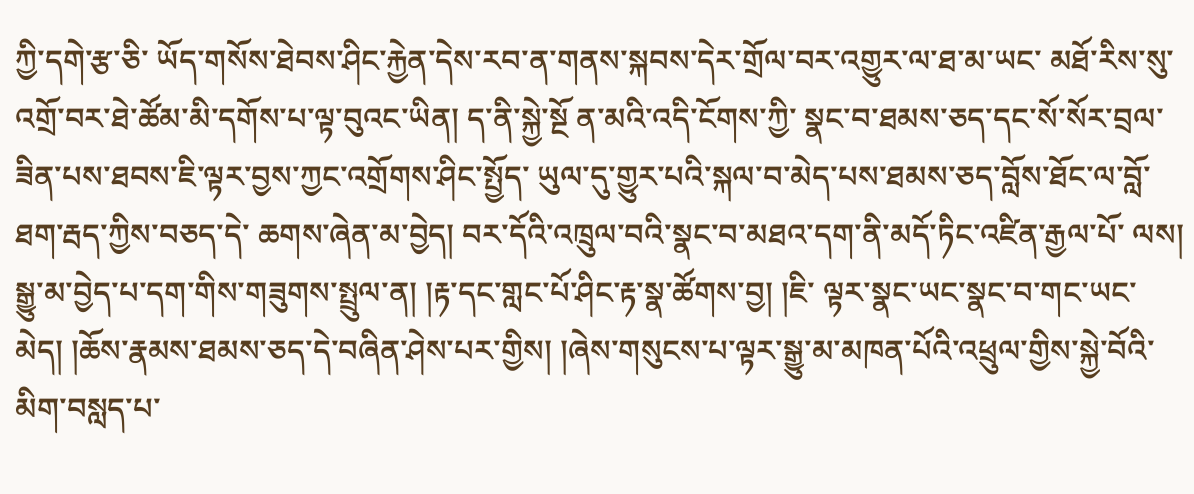ཀྱི་དགེ་རྩ་ཅི་ ཡོད་གསོས་ཐེབས་ཤིང་རྐྱེན་དེས་རབ་ན་གནས་སྐབས་དེར་གྲོལ་བར་འགྱུར་ལ་ཐ་མ་ཡང་ མཐོ་རིས་སུ་འགྲོ་བར་ཐེ་ཚོམ་མི་དགོས་པ་ལྟ་བུའང་ཡིན། ད་ནི་སྐྱེ་སྔོ ན་མའི་འདི་ངོགས་ཀྱི་ སྣང་བ་ཐམས་ཅད་དང་སོ་སོར་བྲལ་ཟིན་པས་ཐབས་ཇི་ལྟར་བྱས་ཀྱང་འགྲོགས་ཤིང་སྤྱོད་ ཡུལ་དུ་གྱུར་པའི་སྐལ་བ་མེད་པས་ཐམས་ཅད་བློས་ཐོང་ལ་བློ་ཐག་རྦད་ཀྱིས་བཅད་དེ་ ཆགས་ཞེན་མ་བྱེད། བར་དོའི་འཁྲུལ་བའི་སྣང་བ་མཐའ་དག་ནི་མདོ་ཏིང་འཛིན་རྒྱལ་པོ་ ལས། སྒྱུ་མ་བྱེད་པ་དག་གིས་གཟུགས་སྤྲུལ་ན། །རྟ་དང་གླང་པོ་ཤིང་རྟ་སྣ་ཚོགས་བྱ། །ཇི་ ལྟར་སྣང་ཡང་སྣང་བ་གང་ཡང་མེད། །ཆོས་རྣམས་ཐམས་ཅད་དེ་བཞིན་ཤེས་པར་གྱིས། །ཞེས་གསུངས་པ་ལྟར་སྒྱུ་མ་མཁན་པོའི་འཕྲུལ་གྱིས་སྐྱེ་བོའི་མིག་བསླད་པ་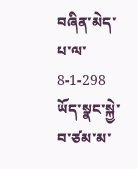བཞིན་མེད་པ་ལ་ 8-1-298 ཡོད་སྣང་སྐྱེ་བ་ཙམ་མ་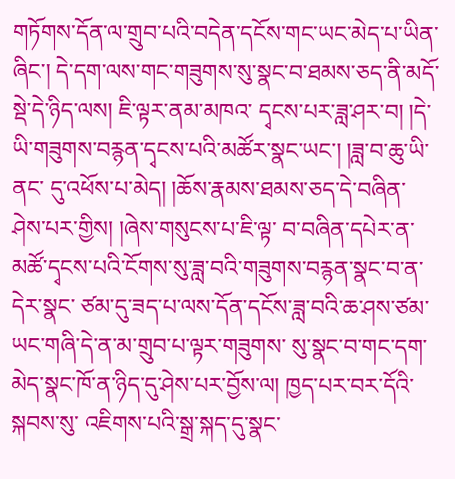གཏོགས་དོན་ལ་གྲུབ་པའི་བདེན་དངོས་གང་ཡང་མེད་པ་ཡིན་ཞིང་། དེ་དག་ལས་གང་གཟུགས་སུ་སྣང་བ་ཐམས་ཅད་ནི་མདོ་སྡེ་དེ་ཉིད་ལས། ཇི་ལྟར་ནམ་མཁའ་ དྭངས་པར་ཟླ་ཤར་བ། །དེ་ཡི་གཟུགས་བརྙན་དྭངས་པའི་མཚོར་སྣང་ཡང་། །ཟླ་བ་ཆུ་ཡི་ནང་ དུ་འཕོས་པ་མེད། །ཆོས་རྣམས་ཐམས་ཅད་དེ་བཞིན་ཤེས་པར་གྱིས། །ཞེས་གསུངས་པ་ཇི་ལྟ་ བ་བཞིན་དཔེར་ན་མཚོ་དྭངས་པའི་ངོགས་སུ་ཟླ་བའི་གཟུགས་བརྙན་སྣང་བ་ན་དེར་སྣང་ ཙམ་དུ་ཟད་པ་ལས་དོན་དངོས་ཟླ་བའི་ཆ་ཤས་ཙམ་ཡང་གཞི་དེ་ན་མ་གྲུབ་པ་ལྟར་གཟུགས་ སུ་སྣང་བ་གང་དག་མེད་སྣང་ཁོ་ན་ཉིད་དུ་ཤེས་པར་བྱོས་ལ། ཁྱད་པར་བར་དོའི་སྐབས་སུ་ འཇིགས་པའི་སྒྲ་སྐད་དུ་སྣང་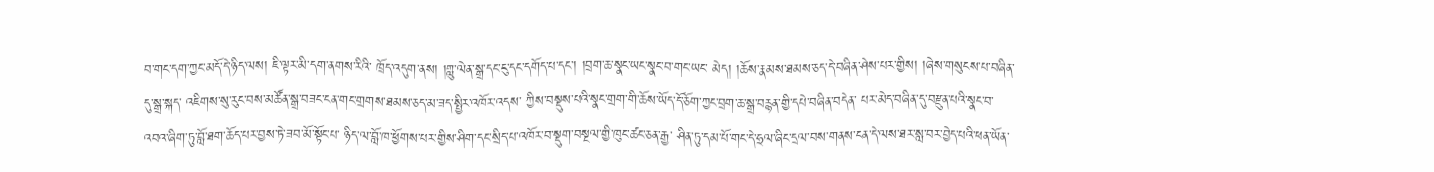བ་གང་དག་ཀྱང་མདོ་དེ་ཉིད་ལས། ཇི་ལྟར་མི་དག་ནགས་རིའི་ ཁྲོད་འདུག་ནས། །གླུ་ལེན་སྒྲ་དང་ངུ་དང་དགོད་པ་དང་། །བྲག་ཆ་སྣང་ཡང་སྣང་བ་གང་ཡང་ མེད། །ཆོས་རྣམས་ཐམས་ཅད་དེ་བཞིན་ཤེས་པར་གྱིས། །ཞེས་གསུངས་པ་བཞིན་དུ་སྒྲ་སྐད་ འཇིགས་སུ་རུང་བས་མཚོན་སྒྲ་བཟང་ངན་གང་གྲགས་ཐམས་ཅད་མ་ཟད་སྤྱིར་འཁོར་འདས་ ཀྱིས་བསྡུས་པའི་སྣང་གྲག་གི་ཆོས་ཡོད་དོ་ཅོག་ཀྱང་བྲག་ཆ་སྒྲ་བརྙན་གྱི་དཔེ་བཞིན་བདེན་ པར་མེད་བཞིན་དུ་བརྫུན་པའི་སྣང་བ་འབའ་ཞིག་ཏུ་བློ་ཐག་ཆོད་པར་བྱས་ཏེ་ཟབ་མོ་སྟོང་པ་ ཉིད་ལ་བློ་ཁ་ཕྱོགས་པར་གྱིས་ཤིག་དང་སྲིད་པ་འཁོར་བ་སྡུག་བསྔལ་གྱི་ཁུང་ཚང་ཅན་རྒྱ་ ཤིན་ཏུ་དམ་པོ་གང་དེ་ཧྲལ་ཞིང་དྲལ་བས་གནས་ངན་དེ་ལས་ཐར་སླ་བར་བྱེད་པའི་ཕན་ཡོན་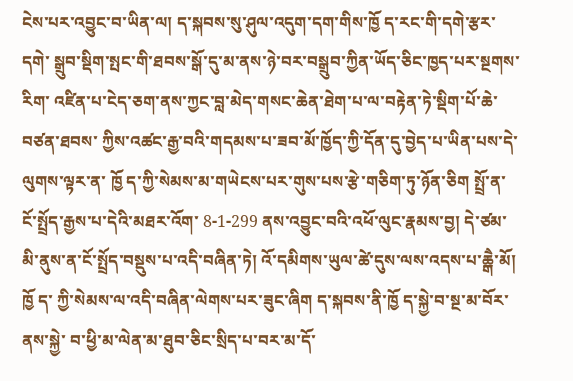ངེས་པར་འབྱུང་བ་ཡིན་ལ། ད་སྐབས་སུ་ཤུལ་འདུག་དག་གིས་ཁྱོ ད་རང་གི་དགེ་རྩར་དགེ་ སྒྲུབ་སྡིག་སྤང་གི་ཐབས་སྒོ་དུ་མ་ནས་ཉེ་བར་བསྒྲུབ་ཀྱིན་ཡོད་ཅིང་ཁྱད་པར་སྔགས་རིག་ འཛིན་པ་ངེད་ཅག་ནས་ཀྱང་བླ་མེད་གསང་ཆེན་ཐེག་པ་ལ་བརྟེན་ཏེ་སྡིག་པོ་ཆེ་བཙན་ཐབས་ ཀྱིས་འཚང་རྒྱ་བའི་གདམས་པ་ཟབ་མོ་ཁྱོད་ཀྱི་དོན་དུ་བྱེད་པ་ཡིན་པས་དེ་ལུགས་ལྟར་ན་ ཁྱོ ད་ཀྱི་སེམས་མ་གཡེངས་པར་གུས་པས་རྩེ་གཅིག་ཏུ་ཉོན་ཅིག སྤྲོ་ན་ངོ་སྤྲོད་རྒྱས་པ་དེའི་མཐར་འོག་ 8-1-299 ནས་འབྱུང་བའི་འཕོ་ལུང་རྣམས་བྱ། དེ་ཙམ་མི་ནུས་ན་ངོ་སྤྲོད་བསྡུས་པ་འདི་བཞིན་ཏེ། འོ་དམིགས་ཡུལ་ཚེ་དུས་ལས་འདས་པ་ཆྒཻ་མོ། ཁྱོ ད་ ཀྱི་སེམས་ལ་འདི་བཞིན་ལེགས་པར་ཟུང་ཞིག ད་སྐབས་ནི་ཁྱོ ད་སྐྱེ་བ་སྔ་མ་བོར་ནས་སྐྱེ་ བ་ཕྱི་མ་ལེན་མ་ཐུབ་ཅིང་སྲིད་པ་བར་མ་དོ་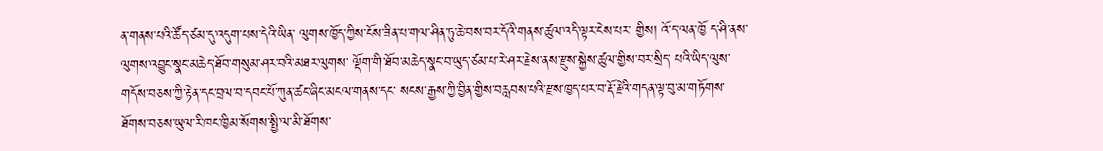ན་གནས་པའི་ཚོད་ཙམ་དུ་འདུག་པས་དེའི་ཡིན་ ལུགས་ཁྱོད་ཀྱིས་ངོས་ཟིན་པ་གལ་ཤིན་ཏུ་ཆེ་བས་བར་དོའི་གནས་ཚུལ་འདི་ལྟར་ངེས་པར་ གྱིས། འོ་ད་ལན་ཁྱོ ད་ཤི་ནས་ལུགས་འབྱུང་སྣང་མཆེད་ཐོབ་གསུམ་ཤར་བའི་མཐར་ལུགས་ ལྡོག་གི་ཐོབ་མཆེད་སྣང་བ་ཡུད་ཙམ་པ་རེ་ཤར་རྗེས་ནས་རྫུས་སྐྱེས་ཚུལ་གྱིས་བར་སྲིད་ པའི་ཡིད་ལུས་གདོས་བཅས་ཀྱི་རྟེན་དང་བྲལ་བ་དབང་པོ་ཀུན་ཚང་ཞིང་མངལ་གནས་དང་ སངས་རྒྱས་ཀྱི་བྱིན་གྱིས་བརླབས་པའི་རྫས་ཁྱད་པར་བ་རྡོ་རྗེའི་གདན་ལྟ་བུ་མ་གཏོགས་ ཐོགས་བཅས་ཡུལ་རི་ཁང་ཁྱིམ་སོགས་སྤྱི་ལ་མི་ཐོགས་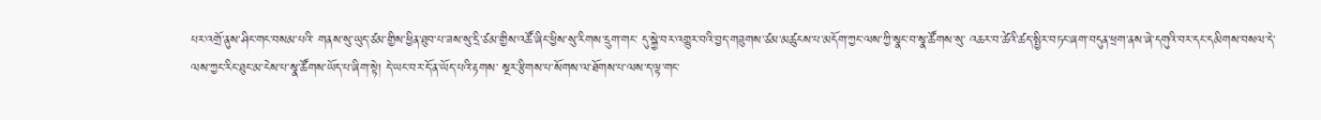པར་འགྲོ་ནུས་ཤིང་གང་བསམ་པའི་ གནས་སུ་ཡུད་ཙམ་གྱིས་ཕྱིན་ཐུབ་པ་ཟས་སུ་དྲི་ཙམ་གྱིས་འཚོ་ཞིང་ཕྱིས་སུ་རིགས་དྲུག་གང་ དུ་སྐྱེ་བར་འགྱུར་བའི་བྱད་གཟུགས་ཙམ་མཚུངས་པ་མདོག་ཀྱང་ལས་ཀྱི་སྣང་བ་སྣ་ཚོགས་སུ་ འཆར་བ་ཚེའི་ཚད་སྤྱིར་བཏང་ཞག་བདུན་ཕྲག་ནས་ཞེ་དགུའི་བར་དང་དམིགས་བསལ་དེ་ ལས་ཀྱང་རིང་ཐུང་མ་ངེས་པ་སྣ་ཚོགས་ཡོད་པ་ཞིག་སྟེ། དེ་ཡང་བར་དོ་ན་ཡོད་པའི་རྟགས་ སྔར་རྩིགས་པ་སོགས་ལ་ཐོགས་པ་ལས་ད་ལྟ་གང་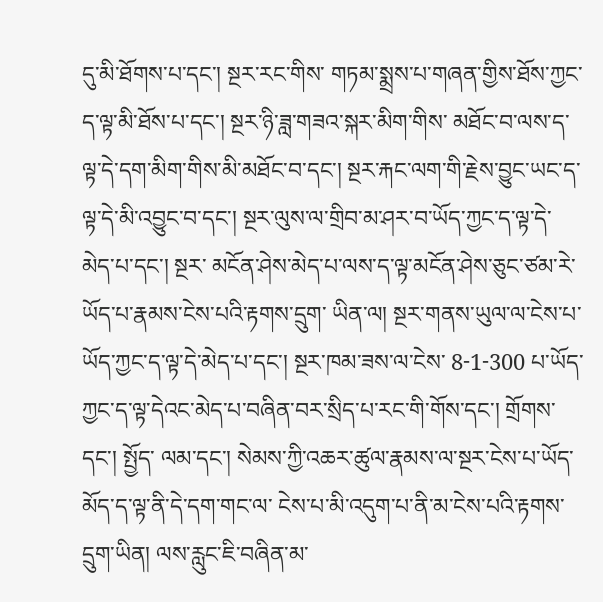དུ་མི་ཐོགས་པ་དང་། སྔར་རང་གིས་ གཏམ་སྨྲས་པ་གཞན་གྱིས་ཐོས་ཀྱང་ད་ལྟ་མི་ཐོས་པ་དང་། སྔར་ཉི་ཟླ་གཟའ་སྐར་མིག་གིས་ མཐོང་བ་ལས་ད་ལྟ་དེ་དག་མིག་གིས་མི་མཐོང་བ་དང་། སྔར་རྐང་ལག་གི་རྗེས་བྱུང་ཡང་ད་ ལྟ་དེ་མི་འབྱུང་བ་དང་། སྔར་ལུས་ལ་གྲིབ་མ་ཤར་བ་ཡོད་ཀྱང་ད་ལྟ་དེ་མེད་པ་དང་། སྔར་ མངོན་ཤེས་མེད་པ་ལས་ད་ལྟ་མངོན་ཤེས་ཅུང་ཙམ་རེ་ཡོད་པ་རྣམས་ངེས་པའི་རྟགས་དྲུག་ ཡིན་ལ། སྔར་གནས་ཡུལ་ལ་ངེས་པ་ཡོད་ཀྱང་ད་ལྟ་དེ་མེད་པ་དང་། སྔར་ཁམ་ཟས་ལ་ངེས་ 8-1-300 པ་ཡོད་ཀྱང་ད་ལྟ་དེའང་མེད་པ་བཞིན་བར་སྲིད་པ་རང་གི་གོས་དང་། གྲོགས་དང་། སྤྱོད་ ལམ་དང་། སེམས་ཀྱི་འཆར་ཚུལ་རྣམས་ལ་སྔར་ངེས་པ་ཡོད་མོད་ད་ལྟ་ནི་དེ་དག་གང་ལ་ ངེས་པ་མི་འདུག་པ་ནི་མ་ངེས་པའི་རྟགས་དྲུག་ཡིན། ལས་རླུང་ཇི་བཞིན་མ་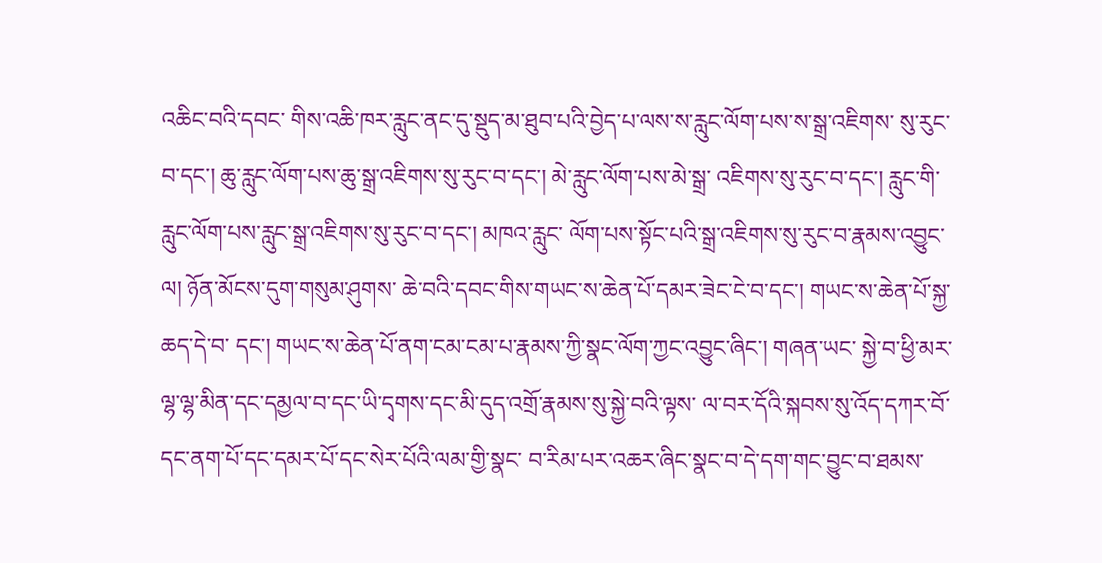འཆིང་བའི་དབང་ གིས་འཆི་ཁར་རླུང་ནང་དུ་སྡུད་མ་ཐུབ་པའི་བྱེད་པ་ལས་ས་རླུང་ལོག་པས་ས་སྒྲ་འཇིགས་ སུ་རུང་བ་དང་། ཆུ་རླུང་ལོག་པས་ཆུ་སྒྲ་འཇིགས་སུ་རུང་བ་དང་། མེ་རླུང་ལོག་པས་མེ་སྒྲ་ འཇིགས་སུ་རུང་བ་དང་། རླུང་གི་རླུང་ལོག་པས་རླུང་སྒྲ་འཇིགས་སུ་རུང་བ་དང་། མཁའ་རླུང་ ལོག་པས་སྟོང་པའི་སྒྲ་འཇིགས་སུ་རུང་བ་རྣམས་འབྱུང་ལ། ཉོན་མོངས་དུག་གསུམ་ཤུགས་ ཆེ་བའི་དབང་གིས་གཡང་ས་ཆེན་པོ་དམར་ཟེང་ངེ་བ་དང་། གཡང་ས་ཆེན་པོ་སྐྱ་ཆད་དེ་བ་ དང་། གཡང་ས་ཆེན་པོ་ནག་ངམ་ངམ་པ་རྣམས་ཀྱི་སྣང་ལོག་ཀྱང་འབྱུང་ཞིང་། གཞན་ཡང་ སྐྱེ་བ་ཕྱི་མར་ལྷ་ལྷ་མིན་དང་དམྱལ་བ་དང་ཡི་དྭགས་དང་མི་དུད་འགྲོ་རྣམས་སུ་སྐྱེ་བའི་ལྟས་ ལ་བར་དོའི་སྐབས་སུ་འོད་དཀར་བོ་དང་ནག་པོ་དང་དམར་པོ་དང་སེར་པོའི་ལམ་གྱི་སྣང་ བ་རིམ་པར་འཆར་ཞིང་སྣང་བ་དེ་དག་གང་བྱུང་བ་ཐམས་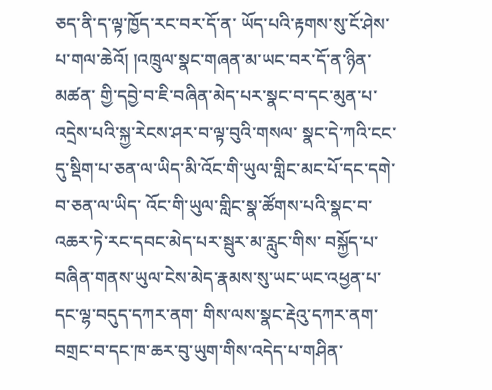ཅད་ནི་ད་ལྟ་ཁྱོད་རང་བར་དོ་ན་ ཡོད་པའི་རྟགས་སུ་ངོ་ཤེས་པ་གལ་ཆེའོ། །འཁྲུལ་སྣང་གཞན་མ་ཡང་བར་དོ་ན་ཉིན་མཚན་ གྱི་དབྱེ་བ་ཇི་བཞིན་མེད་པར་སྣང་བ་དང་མུན་པ་འདྲེས་པའི་སྐྱ་རེངས་ཤར་བ་ལྟ་བུའི་གསལ་ སྣང་དེ་ཀའི་ངང་དུ་སྡིག་པ་ཅན་ལ་ཡིད་མི་འོང་གི་ཡུལ་གླིང་མང་པོ་དང་དགེ་བ་ཅན་ལ་ཡིད་ འོང་གི་ཡུལ་གླིང་སྣ་ཚོགས་པའི་སྣང་བ་འཆར་ཏེ་རང་དབང་མེད་པར་སྦུར་མ་རླུང་གིས་ བསྐྱོད་པ་བཞིན་གནས་ཡུལ་ངེས་མེད་རྣམས་སུ་ཡང་ཡང་འཕྱན་པ་དང་ལྷ་བདུད་དཀར་ནག་ གིས་ལས་སྣང་རྡེའུ་དཀར་ནག་བགྲང་བ་དང་ཁ་ཆར་བུ་ཡུག་གིས་འདེད་པ་གཤིན་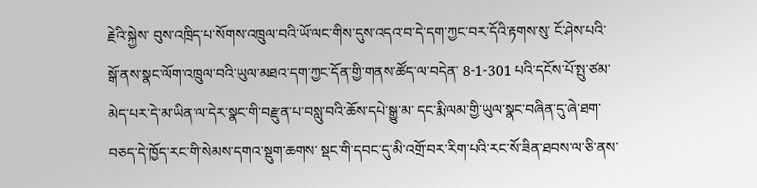རྗེའི་སྐྱེས་ བུས་འཁྲིད་པ་སོགས་འཁྲུལ་བའི་ཡོ་ལང་གིས་དུས་འདའ་བ་དེ་དག་ཀྱང་བར་དོའི་རྟགས་སུ་ ངོ་ཤེས་པའི་སྒོ་ནས་སྣང་ལོག་འཁྲུལ་བའི་ཡུལ་མཐའ་དག་ཀྱང་དོན་གྱི་གནས་ཚོད་ལ་བདེན་ 8-1-301 པའི་དངོས་པོ་སྤུ་ཙམ་མེད་པར་དེ་མ་ཡིན་ལ་དེར་སྣང་གི་བརྫུན་པ་བསླུ་བའི་ཆོས་དཔེ་སྒྱུ་མ་ དང་རྨི་ལམ་གྱི་ཡུལ་སྣང་བཞིན་དུ་ཞེ་ཐག་བཅད་དེ་ཁྱོད་རང་གི་སེམས་དགའ་སྡུག་ཆགས་ སྡང་གི་དབང་དུ་མི་འགྲོ་བར་རིག་པའི་རང་སོ་ཟིན་ཐབས་ལ་ཅི་ནས་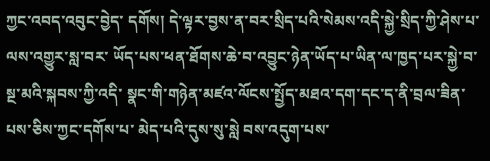ཀྱང་འབད་འབུང་བྱེད་ དགོས། དེ་ལྟར་བྱས་ན་བར་སྲིད་པའི་སེམས་འདི་སྐྱེ་སྲིད་ཀྱི་ཤེས་པ་ལས་འགྱུར་སླ་བར་ ཡོད་པས་ཕན་ཐོགས་ཆེ་བ་འབྱུང་ཉེན་ཡོད་པ་ཡིན་ལ་ཁྱད་པར་སྐྱེ་བ་སྔ་མའི་སྐབས་ཀྱི་འདི་ སྣང་གི་གཉེན་མཛའ་ལོངས་སྤྱོད་མཐའ་དག་དང་ད་ནི་བྲལ་ཟིན་པས་ཅིས་ཀྱང་དགོས་པ་ མེད་པའི་དུས་སུ་སླེ བས་འདུག་པས་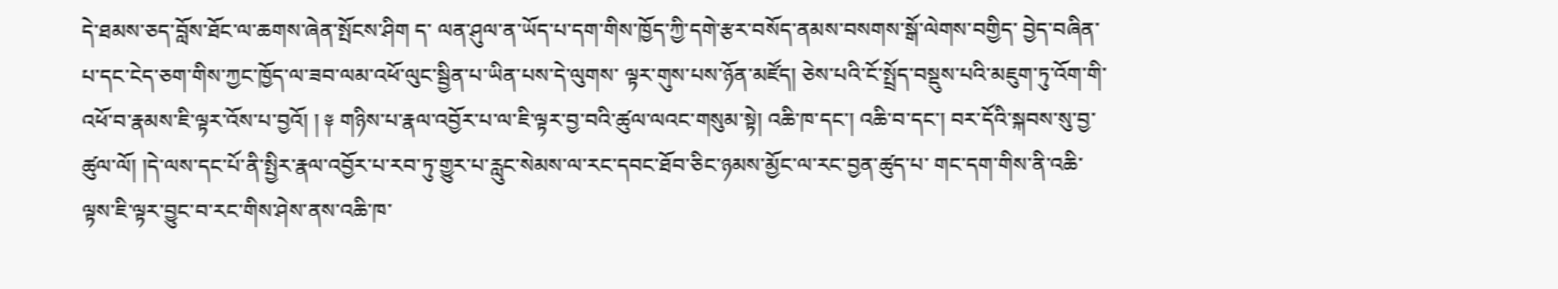དེ་ཐམས་ཅད་བློས་ཐོང་ལ་ཆགས་ཞེན་སྤོངས་ཤིག ད་ ལན་ཤུལ་ན་ཡོད་པ་དག་གིས་ཁྱོད་ཀྱི་དགེ་རྩར་བསོད་ནམས་བསགས་སྒོ་ལེགས་བགྱིད་ བྱེད་བཞིན་པ་དང་ངེད་ཅག་གིས་ཀྱང་ཁྱོད་ལ་ཟབ་ལམ་འཕོ་ལུང་སྦྱིན་པ་ཡིན་པས་དེ་ལུགས་ ལྟར་གུས་པས་ཉོན་མཛོད། ཅེས་པའི་ངོ་སྤྲོད་བསྡུས་པའི་མཇུག་ཏུ་འོག་གི་འཕོ་བ་རྣམས་ཇི་ལྟར་འོས་པ་བྱའོ། ། ༈ གཉིས་པ་རྣལ་འབྱོར་པ་ལ་ཇི་ལྟར་བྱ་བའི་ཚུལ་ལའང་གསུམ་སྟེ། འཆི་ཁ་དང་། འཆི་བ་དང་། བར་དོའི་སྐབས་སུ་བྱ་ ཚུལ་ལོ། །དེ་ལས་དང་པོ་ནི་སྤྱིར་རྣལ་འབྱོར་པ་རབ་ཏུ་གྱུར་པ་རླུང་སེམས་ལ་རང་དབང་ཐོབ་ཅིང་ཉམས་མྱོང་ལ་རང་བྱན་ཚུད་པ་ གང་དག་གིས་ནི་འཆི་ལྟས་ཇི་ལྟར་བྱུང་བ་རང་གིས་ཤེས་ནས་འཆི་ཁ་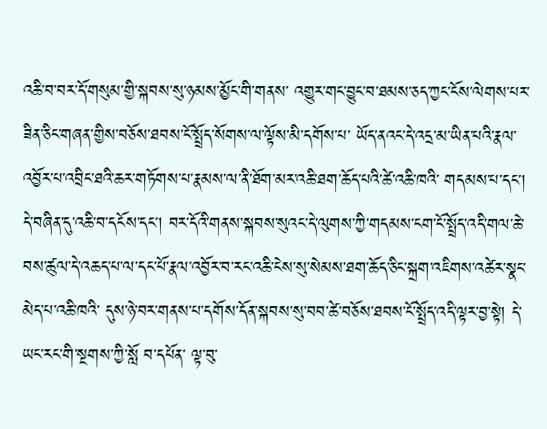འཆི་བ་བར་དོ་གསུམ་གྱི་སྐབས་སུ་ཉམས་མྱོང་གི་གནས་ འགྱུར་གང་བྱུང་བ་ཐམས་ཅད་ཀྱང་ངོས་ལེགས་པར་ཟིན་ཅིང་གཞན་གྱིས་བཅོས་ཐབས་ངོ་སྤྲོད་སོགས་ལ་ལྟོས་མི་དགོས་པ་ ཡོད་ནའང་དེ་འདྲ་མ་ཡིན་པའི་རྣལ་འབྱོར་པ་འབྲིང་ཐའི་ཆར་གཏོགས་པ་རྣམས་ལ་ནི་ཐོག་མར་འཆི་ཐག་ཆོད་པའི་ཚེ་འཆི་ཁའི་ གདམས་པ་དང་། དེ་བཞིན་དུ་འཆི་བ་དངོས་དང་། བར་དོའི་གནས་སྐབས་སུའང་དེ་ལུགས་ཀྱི་གདམས་ངག་ངོ་སྤྲོད་འདི་གལ་ཆེ་ བས་ཚུལ་དེ་འཆད་པ་ལ་དང་པོ་རྣལ་འབྱོར་བ་རང་འཆི་ངེས་སུ་སེམས་ཐག་ཆོད་ཅིང་སྐྲག་འཇིགས་འཚེར་སྣང་མེད་པ་འཆི་ཁའི་ དུས་ཉེ་བར་གནས་པ་དགོས་དོན་སྐབས་སུ་བབ་ཚེ་བཅོས་ཐབས་ངོ་སྤྲོད་འདི་ལྟར་བྱ་སྟེ། དེ་ཡང་རང་གི་སྔགས་ཀྱི་སློ བ་དཔོན་ ལྟ་བུ་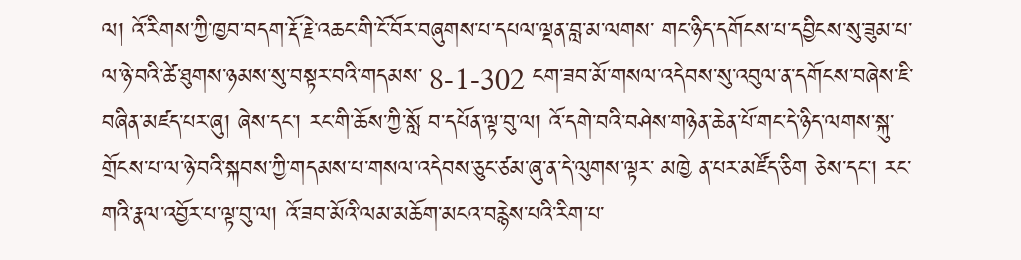ལ། འོ་རིགས་ཀྱི་ཁྱབ་བདག་རྡོ་རྗེ་འཆང་གི་ངོ་བོར་བཞུགས་པ་དཔལ་ལྡན་བླ་མ་ལགས་ གང་ཉིད་དགོངས་པ་དབྱིངས་སུ་ཟུམ་པ་ལ་ཉེ་བའི་ཚེ་ཐུགས་ཉམས་སུ་བསྟར་བའི་གདམས་ 8-1-302 ངག་ཟབ་མོ་གསལ་འདེབས་སུ་འབུལ་ན་དགོངས་བཞེས་ཇི་བཞིན་མཛད་པར་ཞུ། ཞེས་དང་། རང་གི་ཆོས་ཀྱི་སློ བ་དཔོན་ལྟ་བུ་ལ། འོ་དགེ་བའི་བཤེས་གཉེན་ཆེན་པོ་གང་དེ་ཉིད་ལགས་སྐུ་ གྲོངས་པ་ལ་ཉེ་བའི་སྐབས་ཀྱི་གདམས་པ་གསལ་འདེབས་ཅུང་ཙམ་ཞུ་ན་དེ་ལུགས་ལྟར་ མཁྱེ ན་པར་མཛོད་ཅིག ཅེས་དང་། རང་གའི་རྣལ་འབྱོར་པ་ལྟ་བུ་ལ། འོ་ཟབ་མོའི་ལམ་མཆོག་མངའ་བརྙེས་པའི་རིག་པ་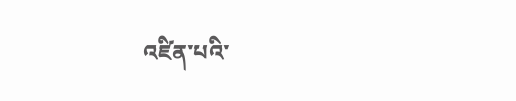འཛིན་པའི་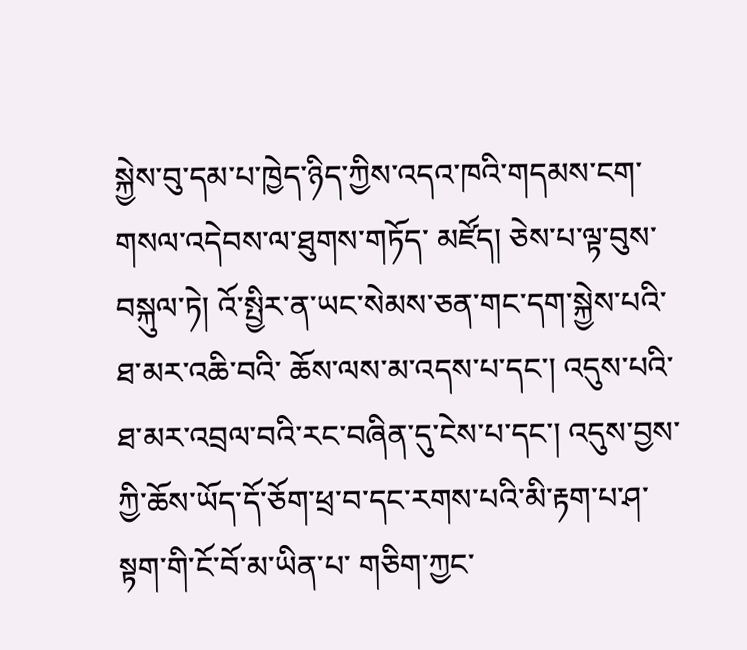སྐྱེས་བུ་དམ་པ་ཁྱེད་ཉིད་ཀྱིས་འདའ་ཁའི་གདམས་ངག་གསལ་འདེབས་ལ་ཐུགས་གཏོད་ མཛོད། ཅེས་པ་ལྟ་བུས་བསྐུལ་ཏེ། འོ་སྤྱིར་ན་ཡང་སེམས་ཅན་གང་དག་སྐྱེས་པའི་ཐ་མར་འཆི་བའི་ ཆོས་ལས་མ་འདས་པ་དང་། འདུས་པའི་ཐ་མར་འབྲལ་བའི་རང་བཞིན་དུ་ངེས་པ་དང་། འདུས་བྱས་ཀྱི་ཆོས་ཡོད་དོ་ཅོག་ཕྲ་བ་དང་རགས་པའི་མི་རྟག་པ་ཤ་སྟག་གི་ངོ་བོ་མ་ཡིན་པ་ གཅིག་ཀྱང་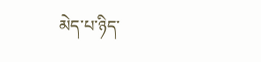མེད་པ་ཉིད་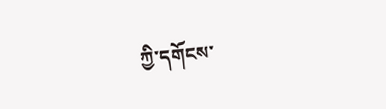ཀྱི་དགོངས་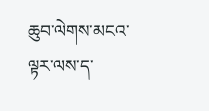ཆུབ་ལེགས་མངའ་ལྟར་ལས་ད་